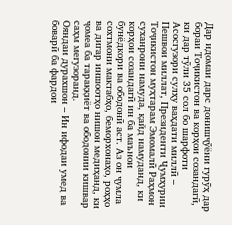Дар идомаи дарс донишҷӯёни гурӯҳ дар бораи Тоҷикистон ва корҳои созандагӣ, ки дар тӯли 35 сол бо шарфоти Асосгузори сулҳу ваҳдати миллӣ – Пешвои миллат, Президенти Ҷумҳурии Тоҷикистон муҳтарам Эмомалӣ Раҳмон суханрони намуда, қайд намуданд, ки корҳои созандагӣ ин ба маънои бунёдкори ва ободонӣ аст. Аз он ҷумла сохтмони мактабҳо, беморхонаҳо, роҳҳо ва дигар иншоотҳо нишон медиҳанд, ки ҷомеа ба тараққиёт ва ободонии кишвар саҳм мегузоранд.
Ояндаи дурахшон – Ин ифодаи умед ва боварӣ ба фардои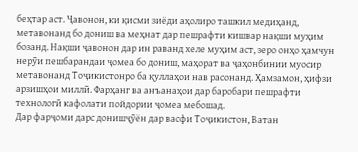беҳтар аст. Ҷавонон, ки қисми зиёди аҳолиро ташкил медиҳанд, метавонанд бо дониш ва меҳнат дар пешрафти кишвар нақши муҳим бозанд. Нақши ҷавонон дар ин раванд хеле муҳим аст, зеро онҳо ҳамчун нерӯи пешбарандаи ҷомеа бо дониш, маҳорат ва ҷаҳонбинии муосир метавонанд Тоҷикистонро ба қуллаҳои нав расонанд. Ҳамзамон, ҳифзи арзишҳои миллӣ. Фарҳанг ва анъанаҳои дар баробари пешрафти технологӣ кафолати пойдории ҷомеа мебошад.
Дар фарҷоми дарс донишҷӯён дар васфи Тоҷикистон, Ватан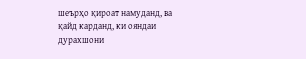шеърҳо қироат намуданд, ва қайд карданд, ки ояндаи дурахшони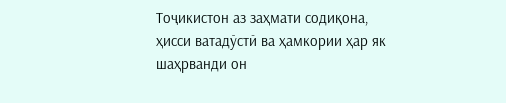Тоҷикистон аз заҳмати содиқона, ҳисси ватадӯстӣ ва ҳамкории ҳар як шаҳрванди он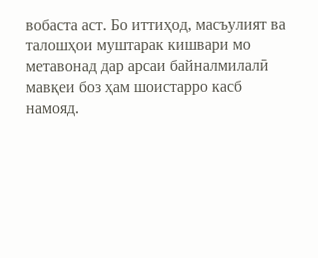вобаста аст. Бо иттиҳод, масъулият ва талошҳои муштарак кишвари мо метавонад дар арсаи байналмилалӣ мавқеи боз ҳам шоистарро касб намояд.